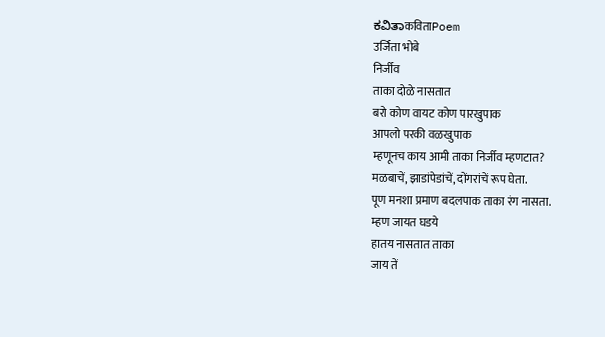ಕವಿತಾकविताPoem
उर्जिता भोबे
निर्जीव
ताका दोळे नासतात
बरो कोण वायट कोण पारखुपाक
आपलो परकी वळखुपाक
म्हणूनच काय आमी ताका निर्जीव म्हणटात?
मळबाचें, झाडांपेडांचें, दोंगरांचें रूप घेता.
पूण मनशा प्रमाण बदलपाक ताका रंग नासता.
म्हण जायत घडये
हातय नासतात ताका
जाय तें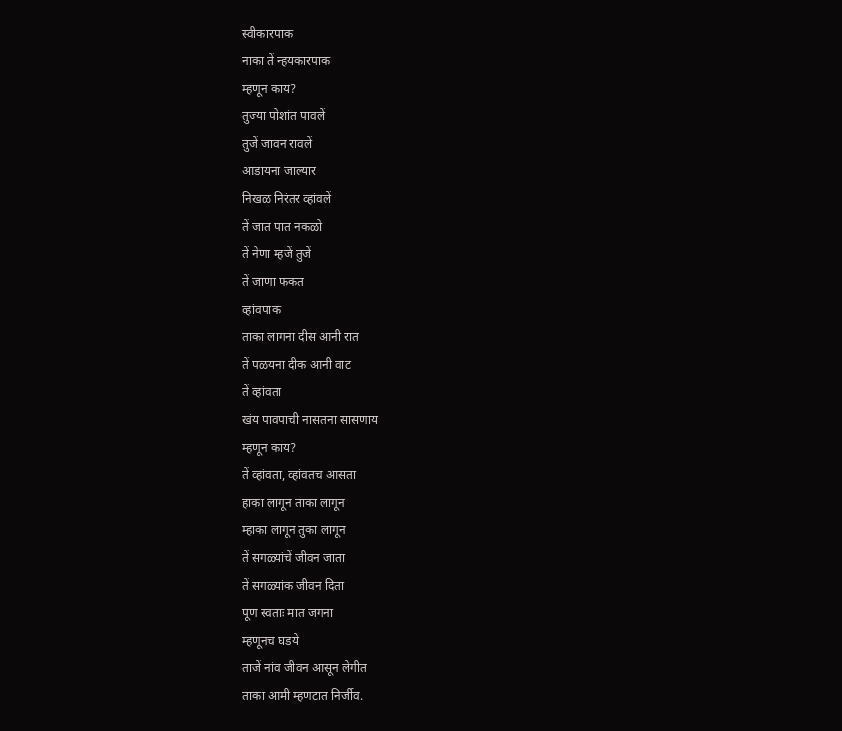स्वीकारपाक
नाका तें न्हयकारपाक
म्हणून काय?
तुज्या पोशांत पावलें
तुजें जावन रावलें
आडायना जाल्यार
निखळ निरंतर व्हांवलें
तें जात पात नकळो
तें नेणा म्हजें तुजें
तें जाणा फकत
व्हांवपाक
ताका लागना दीस आनी रात
तें पळयना दीक आनी वाट
तें व्हांवता
खंय पावपाची नासतना सासणाय
म्हणून काय?
तें व्हांवता, व्हांवतच आसता
हाका लागून ताका लागून
म्हाका लागून तुका लागून
तें सगळ्यांचें जीवन जाता
तें सगळ्यांक जीवन दिता
पूण स्वताः मात जगना
म्हणूनच घडये
ताजें नांव जीवन आसून लेगीत
ताका आमी म्हणटात निर्जीव.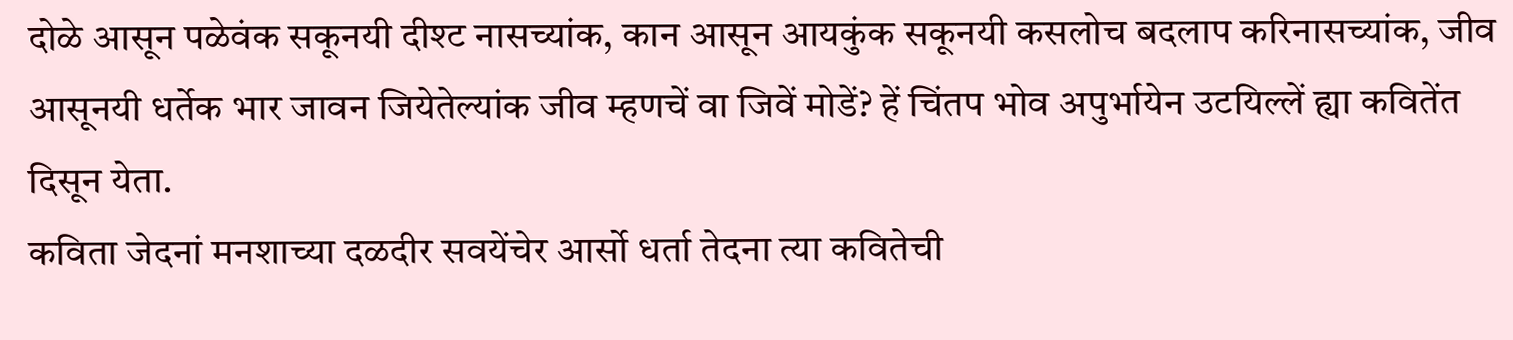दोळे आसून पळेवंक सकूनयी दीश्ट नासच्यांक, कान आसून आयकुंक सकूनयी कसलोच बदलाप करिनासच्यांक, जीव आसूनयी धर्तेक भार जावन जियेतेल्यांक जीव म्हणचें वा जिवें मोडें? हें चिंतप भोव अपुर्भायेन उटयिल्लें ह्या कवितेंत दिसून येता.
कविता जेदनां मनशाच्या दळदीर सवयेंचेर आर्सो धर्ता तेदना त्या कवितेची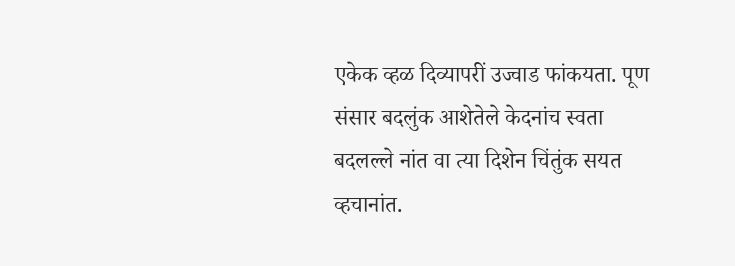एकेक व्हळ दिव्यापरीं उज्वाड फांकयता. पूण संसार बदलुंक आशेतेले केदनांच स्वता बदलल्ले नांत वा त्या दिशेन चिंतुंक सयत व्हचानांत.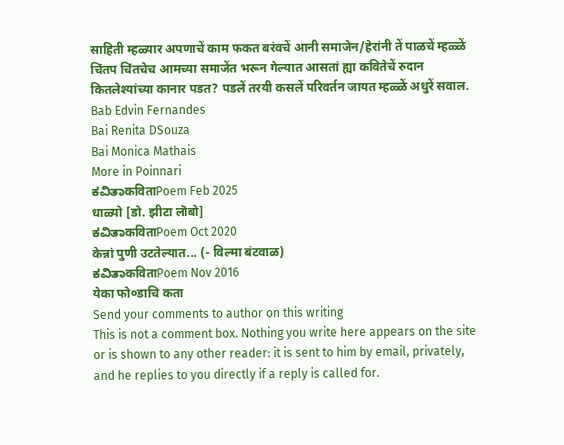साहिती म्हळ्यार अपणाचें काम फकत बरंवचें आनी समाजेन/हेरांनी तें पाळचें म्हळ्ळें चिंतप चिंतचेच आमच्या समाजेंत भरून गेल्यात आसतां ह्या कवितेचें रुदान कितलेश्यांच्या कानार पडत? पडलें तरयी कसलें परिवर्तन जायत म्हळ्ळें अधुरें सवाल.
Bab Edvin Fernandes
Bai Renita DSouza
Bai Monica Mathais
More in Poinnari
ಕವಿತಾकविताPoem Feb 2025
धाळ्यो [डो. झीटा लॊबो]
ಕವಿತಾकविताPoem Oct 2020
केन्नां पुणी उटतेल्यात... (- विल्मा बंटवाळ)
ಕವಿತಾकविताPoem Nov 2016
येका फो०डाचि कता
Send your comments to author on this writing
This is not a comment box. Nothing you write here appears on the site or is shown to any other reader: it is sent to him by email, privately, and he replies to you directly if a reply is called for.